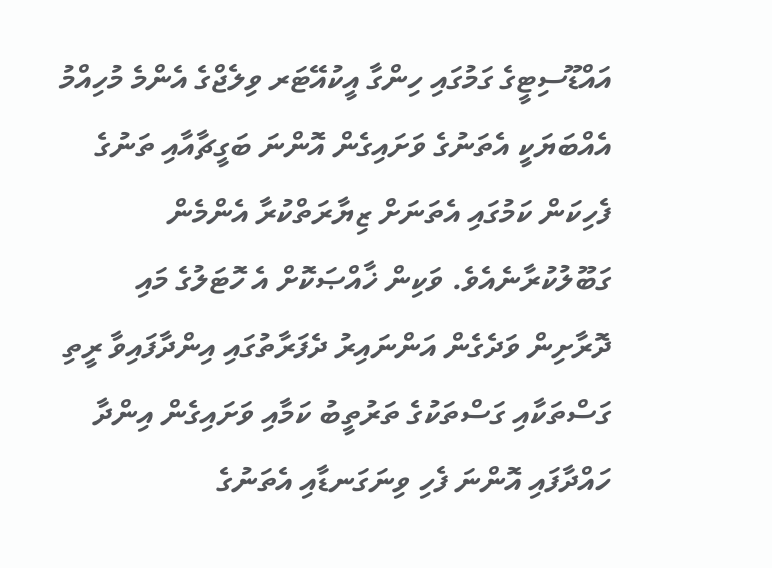އައްޑޫސިޓީގެ ގަމުގައި ހިންގާ އީކުއޭޓަރ ވިލެޖްގެ އެންމެ މުހިއްމު އެއްބަޔަކީ އެތަނުގެ ވަށައިގެން އޮންނަ ބަގީޗާއާއި ތަނުގެ ފެހިކަން ކަމުގައި އެތަނަށް ޒިޔާރަތްކުރާ އެންމެން ގަބޫލުކުރާނެއެވެ. ވަކިން ޚާއްޞަކޮށް އެ ހޮޓަލުގެ މައި ދޮރާށިން ވަދެގެން އަންނައިރު ދެފަރާތުގައި އިންދާފައިވާ ރީތި ގަސްތަކާއި ގަސްތަކުގެ ތަރުތީބު ކަމާއި ވަށައިގެން އިންދާ ހައްދާފައި އޮންނަ ފެހި ވިނަގަނޑާއި އެތަނުގެ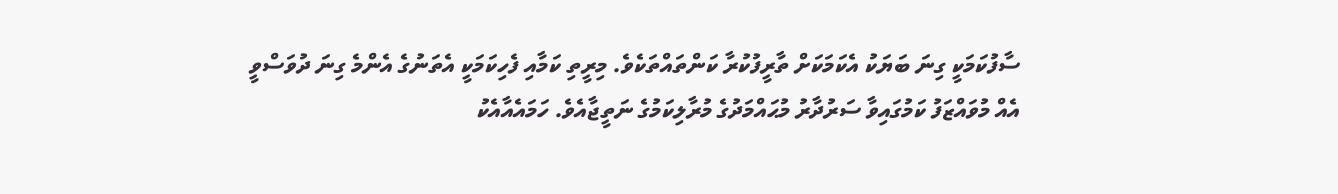ސާފުކަމަކީ ގިނަ ބަޔަކު އެކަމަކަށް ތާރީފުކުރާ ކަންތައްތަކެވެ. މިރީތި ކަމާއި ފެހިކަމަކީ އެތަނުގެ އެންމެ ގިނަ ދުވަސްވީ އެއް މުވައްޒަފު ކަމުގައިވާ ސަރުދާރު މުޙައްމަދުގެ މުރާލިކަމުގެ ނަތީޖާއެވެ. ހަމައެއާއެކު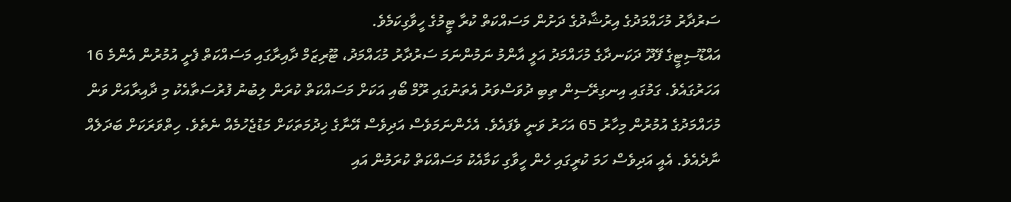ސަރުދާރު މުހައްމަދުގެ އިރުޝާދުގެ ދަށުން މަސައްކަތް ކުރާ ޓީމުގެ ހީވާގިކަމެވެ.
އައްޑޫސިޓީގެ ފޭދޫ ދަކަނދާގެ މުހައްމަދު އަލީ އާންމު ނަމުންނަމަ ސަރުދާރު މުޙައްމަދު، ޓޫރިޒަމް ދާއިރާގައި މަސައްކަތް ފެށީ އުމުރުން އެންމެ 16 އަހަރުގައެވެ. ގަމުގައި އިނގިރޭސިން ތިބި ދުވަސްވަރު އެތަނުގައި ރޫމް ބޯއި އަކަށް މަސައްކަތް ކުރަން ލިބުނު ފުރުސަތާއެކު މި ދާއިރާއަށް ވަން މުހައްމަދުގެ އުމުރުން މިހާރު 65 އަހަރު ވަނީ ވެފައެވެ. އެހެންނަމަވެސް އަދިވެސް އޭނާގެ ޚިދުމަތަކަށް މަޑުޖެހުމެއް ނެތެވެ. ހިތްވަރަކަށް ބަދަލެއް ނާދެއެވެ. އެއީ އަދިވެސް ހަމަ ކުރީގައި ހެން ހީވާގި ކަމާއެކު މަސައްކަތް ކުރަމުން އައި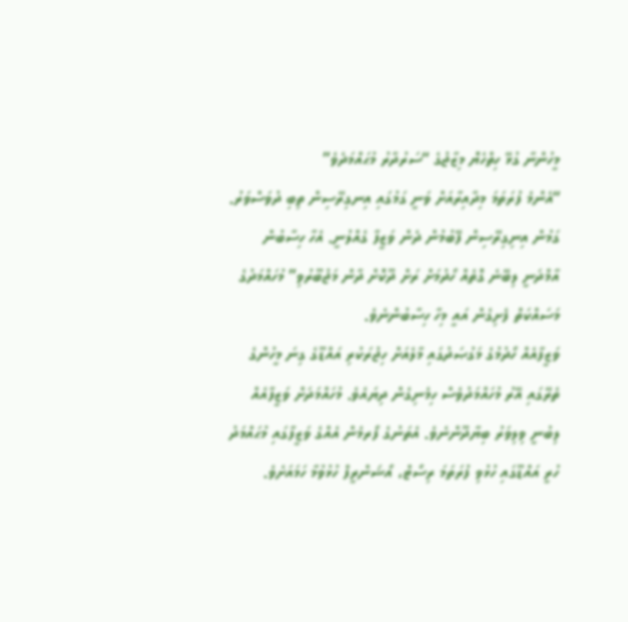މީހުންނާ ގުޅޭ ހިތްހެޔޮ މިޒާޖުގެ “ސަރުދާރު މުޙައްމަދެވެ”
“އެންމެ ފުރަތަމަ މިދާއިރާއަށް ވަނީ ގަމުގައި އިނގިރޭސިން ތިބި ދުވަސްވަރު. ގަމުން އިނިގިރޭސިން ފޭބުމުން ދެން ވަޒީފާ ގެއްލުނީ. އެހާ ހިސާބުން އާމްދަނީ ލިބޭނެ ގޮތެއް ހޯދުމަށް ރަށް ދޫކޮށް ދާން މަޖުބޫރުވި” މުހައްމަދުގެ މަސައްކަތް ފެށިގެން އައީ މިހާ ހިސާބުންނެވެ.
ވަޒީފާއެއް ހޯދުމުގެ މަގުޞަދުގައި މާލެއަށް ހިޖުރަކުރި އައްޑޫގެ ގިނަ މީހުންގެ ތެރޭގައި އޭރު މުހައްމަދުވެސް ހިމެނިގެން ދިޔައެވެ. މުހައްމަދަށް ވަޒީފާއެއް ލިބުނީ ވިލިވަރު ބިޔާދޫންނެވެ. އެތަނުގެ ފޯރމެން އެއްގެ ވަޒީފާގައި މުޙައްމަދު ހުރީ އައްޑޫގައި ހުޅުވި ފުރަތަމަ ރިސޯޓް، އޯޝަންރީފް ހުޅުވުމާ ހަމައަށެވެ.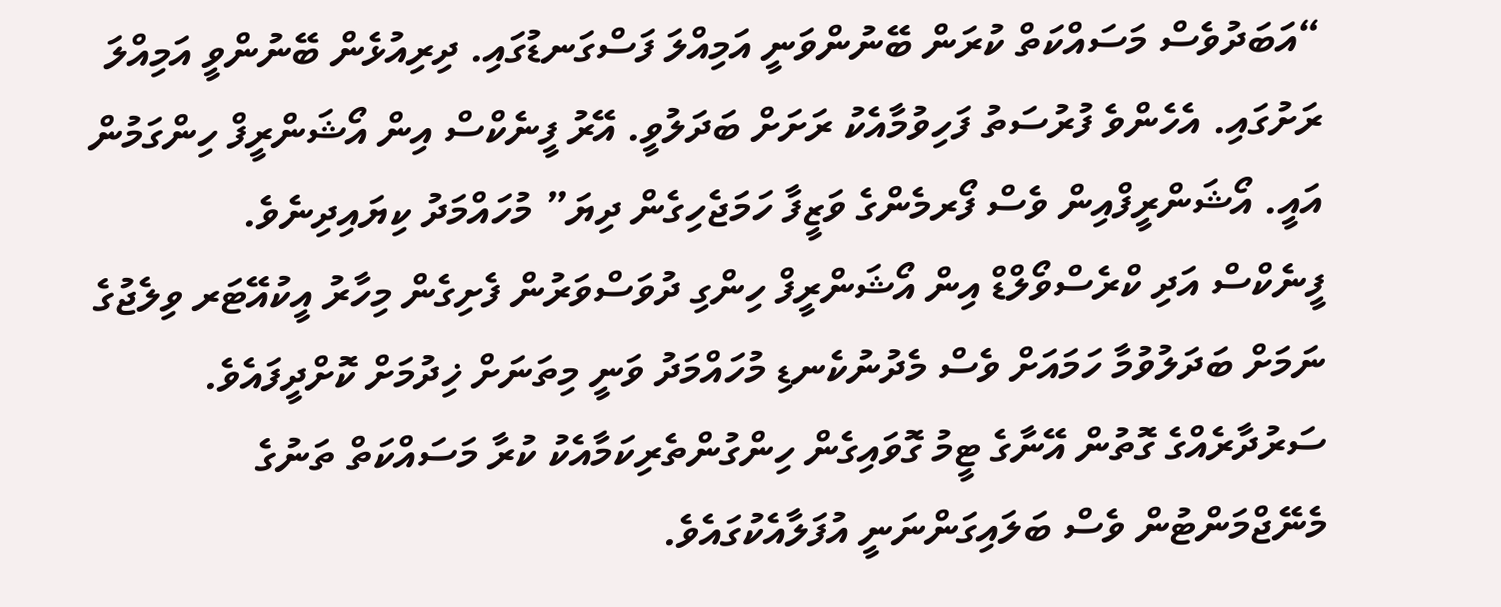“އަބަދުވެސް މަސައްކަތް ކުރަން ބޭނުންވަނީ އަމިއްލަ ފަސްގަނޑުގައި. ދިރިއުޅެން ބޭނުންވީ އަމިއްލަ ރަށުގައި. އެހެންވެ ފުރުސަތު ފަހިވުމާއެކު ރަށަށް ބަދަލުވީ. އޭރު ފީނެކްސް އިން އޯޝަންރީފް ހިންގަމުން އައީ. އޯޝަންރީފްއިން ވެސް ފޯރމެންގެ ވަޒީފާ ހަމަޖެހިގެން ދިޔަ” މުހައްމަދު ކިޔައިދިނެވެ.
ފީނެކްސް އަދި ކްރެސްވޯލްޑް އިން އޯޝަންރީފް ހިންގި ދުވަސްވަރުން ފެށިގެން މިހާރު އީކުއޭޓަރ ވިލެޖުގެ ނަމަށް ބަދަލުވުމާ ހަމައަށް ވެސް މެދުނުކެނޑި މުހައްމަދު ވަނީ މިތަނަށް ޚިދުމަށް ކޮށްދީފައެވެ. ސަރުދާރެއްގެ ގޮތުން އޭނާގެ ޓީމު ގޮވައިގެން ހިންގުންތެރިކަމާއެކު ކުރާ މަސައްކަތް ތަނުގެ މެނޭޖްމަންޓުން ވެސް ބަލައިގަންނަނީ އުފަލާއެކުގައެވެ.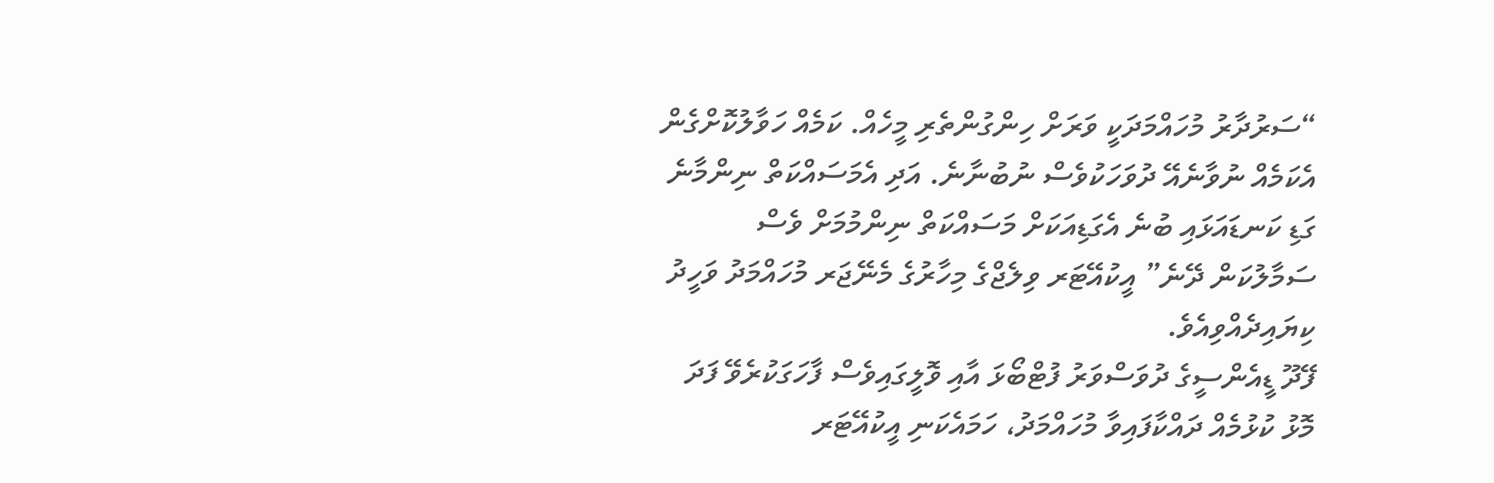“ސަރުދާރު މުހައްމަދަކީ ވަރަށް ހިންގުންތެރި މީހެއް. ކަމެއް ހަވާލުކޮށްގެން އެކަމެއް ނުވާނެއޭ ދުވަހަކުވެސް ނުބުނާނެ. އަދި އެމަސައްކަތް ނިންމާނެ ގަޑި ކަނޑައަޅައި ބުނެ އެގަޑިއަކަށް މަސައްކަތް ނިންމުމަށް ވެސް ސަމާލުކަން ދޭނެ” އީކުއޭޓަރ ވިލެޖްގެ މިހާރުގެ މެނޭޖަރ މުހައްމަދު ވަހީދު ކިޔައިދެއްވިއެވެ.
ފޭދޫ ޑީއެންސީގެ ދުވަސްވަރު ފުޓްބޯޅަ އާއި ވޮލީގައިވެސް ފާހަގަކުރެވޭ ފަދަ މޮޅު ކުޅުމެއް ދައްކާފައިވާ މުހައްމަދު، ހަމައެކަނި އީކުއޭޓަރ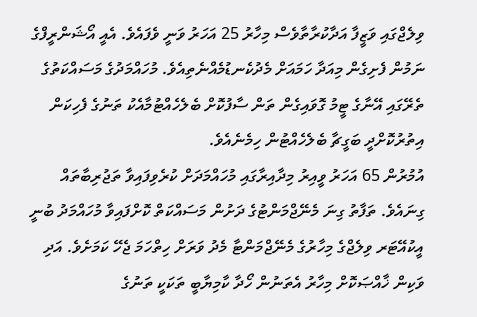ވިލެޖްގައި ވަޒީފާ އަދާކުރާތާވެސް މިހާރު 25 އަހަރު ވަނީ ވެފައެވެ. އެއީ އޯޝަންރީފްގެ ނަމުން ފެށިގެން މިއަދާ ހަމައަށް މެދުކެނޑުމެއްނެތިއެވެ. މުހައްމަދުގެ މަސައްކަތުގެ ތެރޭގައި އޭނާގެ ޓީމު ގޮވައިގެން ތަން ސާފުކޮށް ބެލެހެއްޓުމާއެކު ތަނުގެ ފެހިކަން އިތުރުކޮށްދީ ބަގީޗާ ބެލެހެއްޓުން ހިމެނެއެވެ.
އުމުރުން 65 އަހަރު ވީއިރު މިދާއިރާގައި މުހައްމަދަށް ކުރެވިފައިވާ ތަޖުރިބާތައް ގިނައެވެ. ތަފާތު ގިނަ މެނޭޖްމަންޓުގެ ދަށުން މަސައްކަތް ކޮށްފައިވާ މުހައްމަދު ބުނީ އީކުއޭޓަރ ވިލެޖްގެ މިހާރުގެ މެނޭޖްމަންޓާ މެދު ވަރަށް ހިތްހަމަ ޖެހޭ ކަމަށެވެ. އަދި ވަކިން ޚާއްޞަކޮށް މިހާރު އެތަނުން ހޯދާ ކާމިޔާބީ ތަކަކީ ތަނުގެ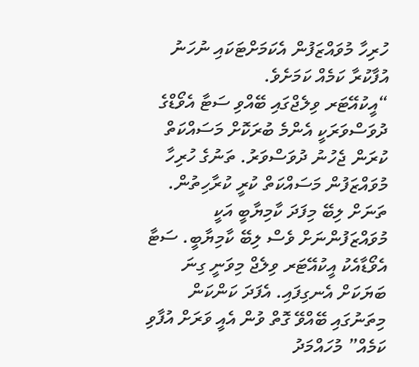ހުރިހާ މުވައްޒަފުން އެކަމަށްޓަކައި ނުހަނު އުފާކުރާ ކަމެއް ކަމަށެވެ.
“އީކުއޭޓަރ ވިލެޖްގައި ބޭއްވި ސަޓާ އެވޯޑްގެ ދުވަސްވަރަކީ އެންމެ ބުރަކޮށް މަސައްކަތް ކުރަން ޖެހުނު ދުވަސްވަރު. ތަނުގެ ހުރިހާ މުވައްޒަފުން މަސައްކަތް ކުރީ ކުރާހިތުން. ތަނަށް ލިބޭ މިފަދަ ކާމިޔާބީ އަކީ މުވައްޒަފުންނަށް ވެސް ލިބޭ ކާމިޔާބީ. ސަޓާ އެވޯޑާއެކު އީކުއޭޓަރ ވިލެޖް މިވަނީ ގިނަ ބަޔަކަށް އެނގިފައި. އެފަދަ ކަންކަން މިތަނުގައި ބޭއްވޭ ގޮތް ވުން އެއީ ވަރަށް އުފާވި ކަމެއް” މުހައްމަދު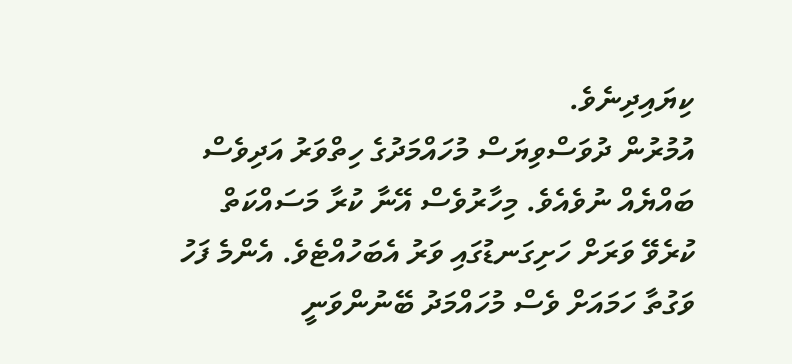ކިޔައިދިނެވެ.
އުމުރުން ދުވަސްވިޔަސް މުހައްމަދުގެ ހިތްވަރު އަދިވެސް ބައްޔެއް ނުވެއެވެ. މިހާރުވެސް އޭނާ ކުރާ މަސައްކަތް ކުރެވޭ ވަރަށް ހަށިގަނޑުގައި ވަރު އެބަހުއްޓެވެ. އެންމެ ފަހު ވަގުތާ ހަމައަށް ވެސް މުހައްމަދު ބޭނުންވަނީ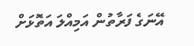އޭނަގެ ފަރާތުން އަމިއްލަ އަތޮޅަށް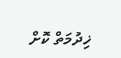ޚިދުމަތް ކޮށް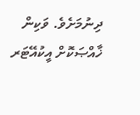ދިނުމަށެވެ. ވަކިން ޚާއްޞަކޮށް އީކުއޭޓަރ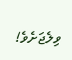ވިލެޖަށެވެ!